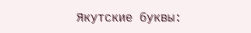Якутские буквы: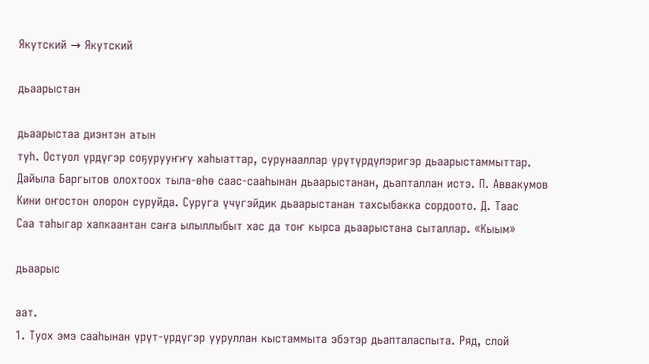Якутский → Якутский

дьаарыстан

дьаарыстаа диэнтэн атын
туһ. Остуол үрдүгэр соҕурууҥҥу хаһыаттар, сурунааллар үрүтүрдүлэригэр дьаарыстаммыттар. Дайыла Баргытов олохтоох тыла-өһө саас-сааһынан дьаарыстанан, дьапталлан истэ. П. Аввакумов
Кини оҥостон олорон суруйда. Суруга үчүгэйдик дьаарыстанан тахсыбакка сордоото. Д. Таас
Саа таһыгар хапкаантан саҥа ылыллыбыт хас да тоҥ кырса дьаарыстана сыталлар. «Кыым»

дьаарыс

аат.
1. Туох эмэ сааһынан үрүт-үрдүгэр ууруллан кыстаммыта эбэтэр дьапталаспыта. Ряд, слой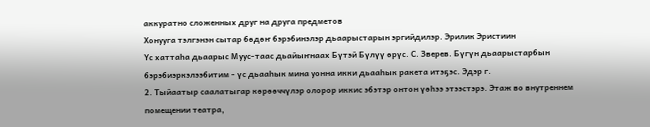аккуратно сложенных друг на друга предметов
Хонууга тэлгэнэн сытар бөдөҥ бэрэбинэлэр дьаарыстарын эргийдилэр. Эрилик Эристиин
Үс хаттаһа дьаарыс Муус-таас дьайыҥнаах Бүтэй Бүлүү өрүс. С. Зверев. Бүгүн дьаарыстарбын бэрэбиэркэлээбитим - үс дьааһык мина уонна икки дьааһык ракета итэҕэс. Эдэр г.
2. Тыйаатыр саалатыгар көрөөччүлэр олорор иккис эбэтэр онтон үөһээ этээстэрэ. Этаж во внутреннем помещении театра,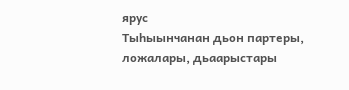ярус
Тыһыынчанан дьон партеры, ложалары, дьаарыстары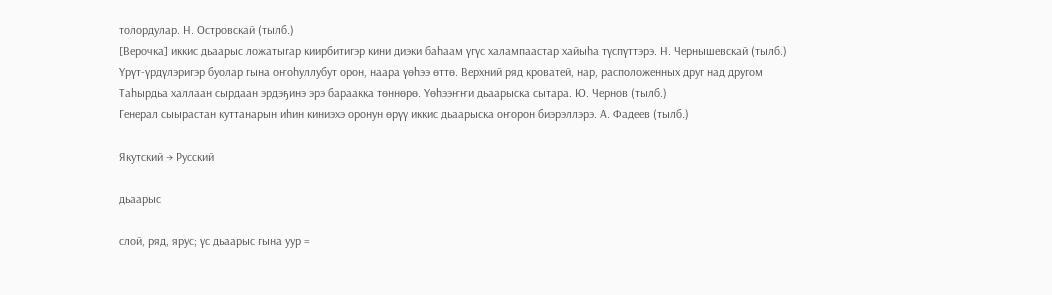толордулар. Н. Островскай (тылб.)
[Верочка] иккис дьаарыс ложатыгар киирбитигэр кини диэки баһаам үгүс халампаастар хайыһа түспүттэрэ. Н. Чернышевскай (тылб.)
Үрүт-үрдүлэригэр буолар гына оҥоһуллубут орон, наара үөһээ өттө. Верхний ряд кроватей, нар, расположенных друг над другом
Таһырдьа халлаан сырдаан эрдэҕинэ эрэ бараакка төннөрө. Үөһээҥҥи дьаарыска сытара. Ю. Чернов (тылб.)
Генерал сыырастан куттанарын иһин киниэхэ оронун өрүү иккис дьаарыска оҥорон биэрэллэрэ. А. Фадеев (тылб.)

Якутский → Русский

дьаарыс

слой, ряд, ярус; үс дьаарыс гына уур =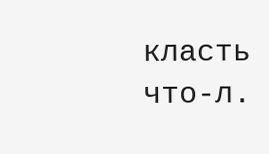класть что-л.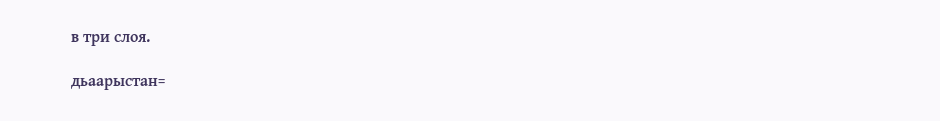в три слоя.

дьаарыстан=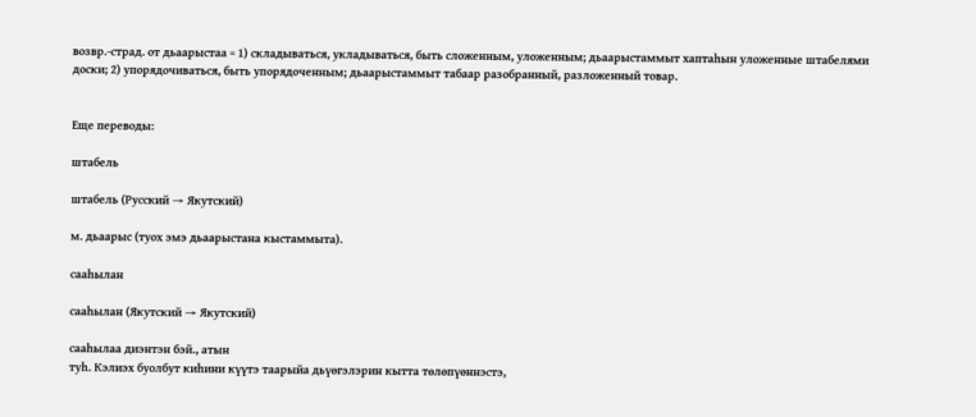возвр.-страд. от дьаарыстаа = 1) складываться, укладываться, быть сложенным, уложенным; дьаарыстаммыт хаптаһын уложенные штабелями доски; 2) упорядочиваться, быть упорядоченным; дьаарыстаммыт табаар разобранный, разложенный товар.


Еще переводы:

штабель

штабель (Русский → Якутский)

м. дьаарыс (туох эмэ дьаарыстана кыстаммыта).

сааһылан

сааһылан (Якутский → Якутский)

сааһылаа диэнтэн бэй., атын
туһ. Кэлиэх буолбут киһини күүтэ таарыйа дьүөгэлэрин кытта төлөпүөннэстэ,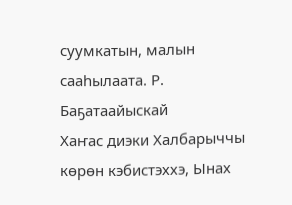суумкатын, малын сааһылаата. Р. Баҕатаайыскай
Хаҥас диэки Халбарыччы көрөн кэбистэххэ, Ынах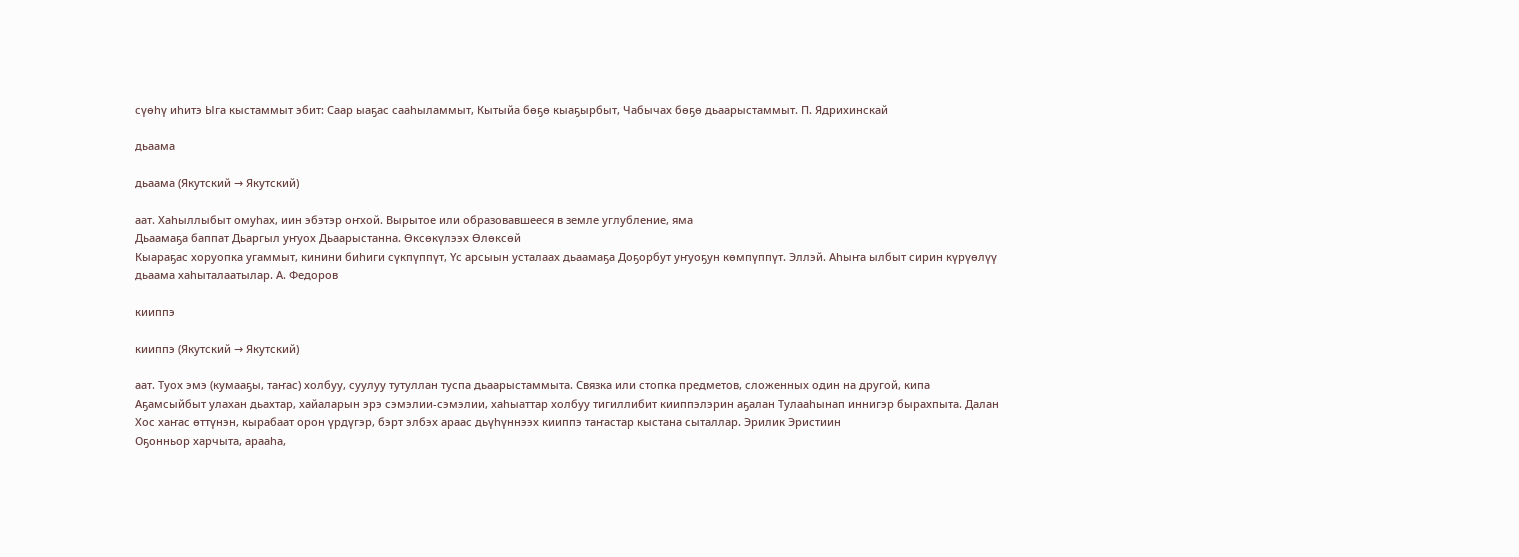сүөһү иһитэ Ыга кыстаммыт эбит: Саар ыаҕас сааһыламмыт, Кытыйа бөҕө кыаҕырбыт, Чабычах бөҕө дьаарыстаммыт. П. Ядрихинскай

дьаама

дьаама (Якутский → Якутский)

аат. Хаһыллыбыт омуһах, иин эбэтэр оҥхой. Вырытое или образовавшееся в земле углубление, яма
Дьаамаҕа баппат Дьаргыл уҥуох Дьаарыстанна. Өксөкүлээх Өлөксөй
Кыараҕас хоруопка угаммыт, кинини биһиги сүкпүппүт, Үс арсыын усталаах дьаамаҕа Доҕорбут уҥуоҕун көмпүппүт. Эллэй. Аһыҥа ылбыт сирин күрүөлүү дьаама хаһыталаатылар. А. Федоров

кииппэ

кииппэ (Якутский → Якутский)

аат. Туох эмэ (кумааҕы, таҥас) холбуу, суулуу тутуллан туспа дьаарыстаммыта. Связка или стопка предметов, сложенных один на другой, кипа
Аҕамсыйбыт улахан дьахтар, хайаларын эрэ сэмэлии-сэмэлии, хаһыаттар холбуу тигиллибит кииппэлэрин аҕалан Тулааһынап иннигэр бырахпыта. Далан
Хос хаҥас өттүнэн, кырабаат орон үрдүгэр, бэрт элбэх араас дьүһүннээх кииппэ таҥастар кыстана сыталлар. Эрилик Эристиин
Оҕонньор харчыта, арааһа,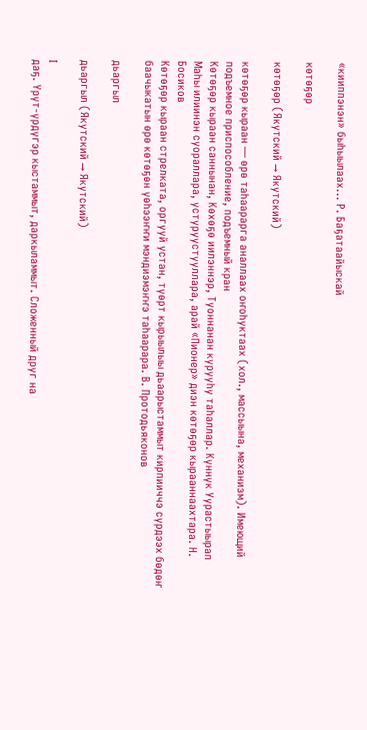«кииппэнэн» быһыылаах... Р. Баҕатаайыскай

көтөҕөр

көтөҕөр (Якутский → Якутский)

көтөҕөр кыраан — өрө таһаарарга аналлаах оҥоһуктаах (хол., массыына, механизм). Имеющий подъемное приспособление, подъемный кран
Көтөҕөр кыраан саннынан, Көхөҕө иилэннэр, Туоннанан курууһу таһаллар. Күннүк Уурастыырап
Маһы илиинэн суораллара, устуруустууллара, арай «Пионер» диэн көтөҕөр кырааннаахтара. Н. Босиков
Көтөҕөр кыраан стрелката, оргууй устан, түөрт кырыылыы дьаарыстаммыт кирпииччэ сүрдээх бөдөҥ баачыкатын өрө көтөҕөн үөһээҥҥи мэндиэмэҥҥэ таһаарара. В. Протодьяконов

дьаргыл

дьаргыл (Якутский → Якутский)

I
даҕ. Үрүт-үрдүгэр кыстаммыт, даркыламмыт. Сложенный друг на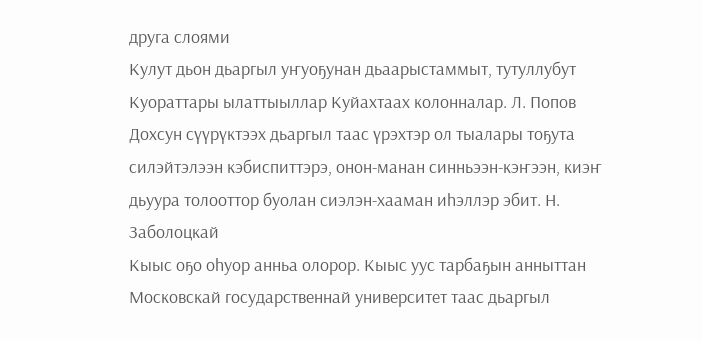друга слоями
Кулут дьон дьаргыл уҥуоҕунан дьаарыстаммыт, тутуллубут Куораттары ылаттыыллар Куйахтаах колонналар. Л. Попов
Дохсун сүүрүктээх дьаргыл таас үрэхтэр ол тыалары тоҕута силэйтэлээн кэбиспиттэрэ, онон-манан синньээн-кэҥээн, киэҥ дьуура толооттор буолан сиэлэн-хааман иһэллэр эбит. Н. Заболоцкай
Кыыс оҕо оһуор анньа олорор. Кыыс уус тарбаҕын анныттан Московскай государственнай университет таас дьаргыл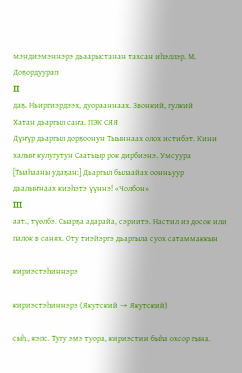мэндиэмэннэрэ дьаарыстанан тахсан иһэллэр. М. Доҕордуурап
II
даҕ. Ньиргиэрдээх, дуорааннаах. Звонкий, гулкий
Хатан дьаргыл саҥа. ПЭК СЯЯ
Дүҥүр дьаргыл дорҕоонун Тыыннаах олох истибэт. Кини халыҥ кулугутун Саатыыр рок дирбиэнэ. Умсуура
[Тыаһааны удаҕан:] Дьаргыл былаайах оонньуур дьалыҥнаах киэһэтэ үүннэ! «Чолбон»
III
аат., түөлбэ. Сыарҕа адарайа, сэриитэ. Настил из досок или палок в санях. Оту тиэйэргэ дьаргыла суох сатаммаккын

кириэстэһиннэрэ

кириэстэһиннэрэ (Якутский → Якутский)

сыһ., кэпс. Тугу эмэ туора, кириэстии быһа охсор гына.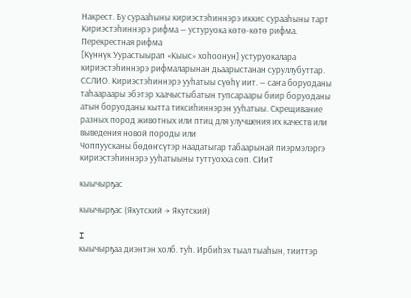Накрест. Бу сурааһыны кириэстэһиннэрэ иккис сурааһыны тарт
Кириэстэһиннэрэ рифма — устуруока көтө-көтө рифма. Перекрестная рифма
[Күннүк Уурастыырап «Кыыс» хоһоонун] устуруокалара кириэстэһиннэрэ рифмаларынан дьаарыстанан суруллубуттар. ССЛИО. Кириэстэһиннэрэ ууһатыы сүөһү иит. — саҥа боруоданы таһаараары эбэтэр хаачыстыбатын тупсараары биир боруоданы атын боруоданы кытта тиксиһиннэрэн ууһатыы. Скрещивание разных пород животных или птиц для улучшения их качеств или выведения новой породы или
Чоппуусканы бөдөҥсүтэр наадатыгар табаарынай пиэрмэлэргэ кириэстэһиннэрэ ууһатыыны туттуохха сөп. СИиТ

кыычырҕас

кыычырҕас (Якутский → Якутский)

I
кыычырҕаа диэнтэн холб. туһ. Ирбиһэх тыал тыаһын, тииттэр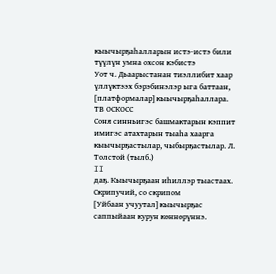кыычырҕаһалларын истэ-истэ били түүлүн умна охсон кэбистэ
Уот ч. Дьаарыстанан тиэллибит хаар үллүктээх бэрэбинэлэр ыга баттаан, [платформалар] кыычырҕаһаллара. ТВ ОСКОСС
Соня синньигэс башмактарын кэппит имигэс атахтарын тыаһа хаарга кыычырҕастылар, чыбырҕастылар. Л. Толстой (тылб.)
II
даҕ. Кыычырҕаан иһиллэр тыастаах. Скрипучий, со скрипом
[Уйбаан учуутал] кыычырҕас саппыйаан курун көннөрүннэ.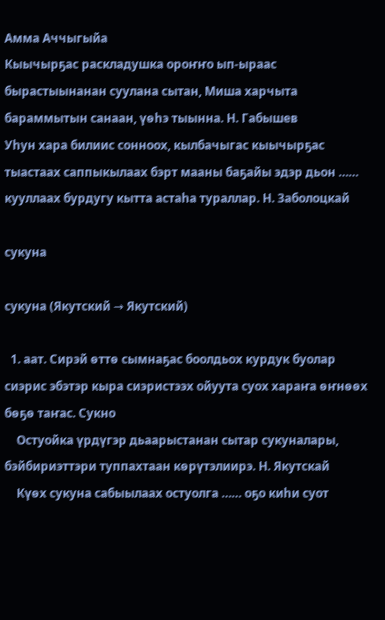Амма Аччыгыйа
Кыычырҕас раскладушка ороҥҥо ып-ыраас бырастыынанан суулана сытан, Миша харчыта бараммытын санаан, үөһэ тыынна. Н. Габышев
Уһун хара билиис сонноох, кылбачыгас кыычырҕас тыастаах саппыкылаах бэрт мааны баҕайы эдэр дьон …… кууллаах бурдугу кытта астаһа тураллар. Н. Заболоцкай

сукуна

сукуна (Якутский → Якутский)

  1. аат. Сирэй өттө сымнаҕас боолдьох курдук буолар сиэрис эбэтэр кыра сиэристээх ойуута суох хараҥа өҥнөөх бөҕө таҥас. Сукно
    Остуойка үрдүгэр дьаарыстанан сытар сукуналары, бэйбириэттэри туппахтаан көрүтэлиирэ. Н. Якутскай
    Күөх сукуна сабыылаах остуолга …… оҕо киһи суот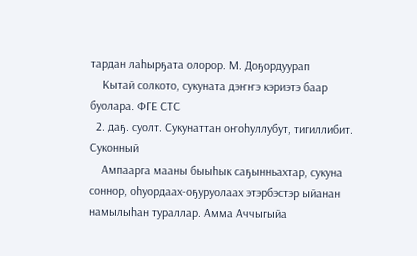тардан лаһырҕата олорор. М. Доҕордуурап
    Кытай солкото, сукуната дэҥҥэ кэриэтэ баар буолара. ФГЕ СТС
  2. даҕ. суолт. Сукунаттан оҥоһуллубут, тигиллибит. Суконный
    Ампаарга мааны быыһык саҕынньахтар, сукуна соннор, оһуордаах-оҕуруолаах этэрбэстэр ыйанан намылыһан тураллар. Амма Аччыгыйа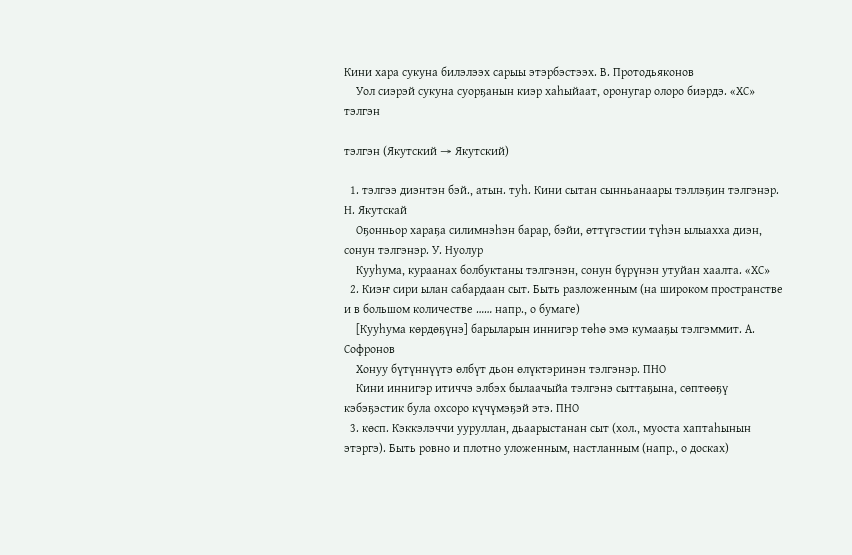Кини хара сукуна билэлээх сарыы этэрбэстээх. В. Протодьяконов
    Уол сиэрэй сукуна суорҕанын киэр хаһыйаат, оронугар олоро биэрдэ. «ХС»
тэлгэн

тэлгэн (Якутский → Якутский)

  1. тэлгээ диэнтэн бэй., атын. туһ. Кини сытан сынньанаары тэллэҕин тэлгэнэр. Н. Якутскай
    Оҕонньор хараҕа силимнэһэн барар, бэйи, өттүгэстии түһэн ылыахха диэн, сонун тэлгэнэр. У. Нуолур
    Кууһума, кураанах болбуктаны тэлгэнэн, сонун бүрүнэн утуйан хаалта. «ХС»
  2. Киэҥ сири ылан сабардаан сыт. Быть разложенным (на широком пространстве и в большом количестве …… напр., о бумаге)
    [Кууһума көрдөҕүнэ] барыларын иннигэр төһө эмэ кумааҕы тэлгэммит. А. Софронов
    Хонуу бүтүннүүтэ өлбүт дьон өлүктэринэн тэлгэнэр. ПНО
    Кини иннигэр итиччэ элбэх былаачыйа тэлгэнэ сыттаҕына, сөптөөҕү кэбэҕэстик була охсоро күчүмэҕэй этэ. ПНО
  3. көсп. Кэккэлэччи ууруллан, дьаарыстанан сыт (хол., муоста хаптаһынын этэргэ). Быть ровно и плотно уложенным, настланным (напр., о досках)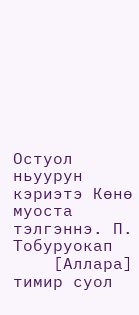Остуол ньуурун кэриэтэ Көнө муоста тэлгэннэ. П. Тобуруокап
    [Аллара] тимир суол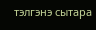тэлгэнэ сытара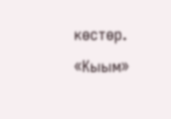көстөр. «Кыым»